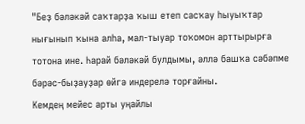"Беҙ бәләкәй саҡтарҙа ҡыш етеп сасҡау һыуыҡтар нығынып ҡына алһа, мал-тыуар тоҡомон арттырырға тотона ине. Һарай бәләкәй булдымы, әллә башҡа сәбәпме бәрәс-быҙауҙар өйгә индерелә торғайны.
Кемдең мейес арты уңайлы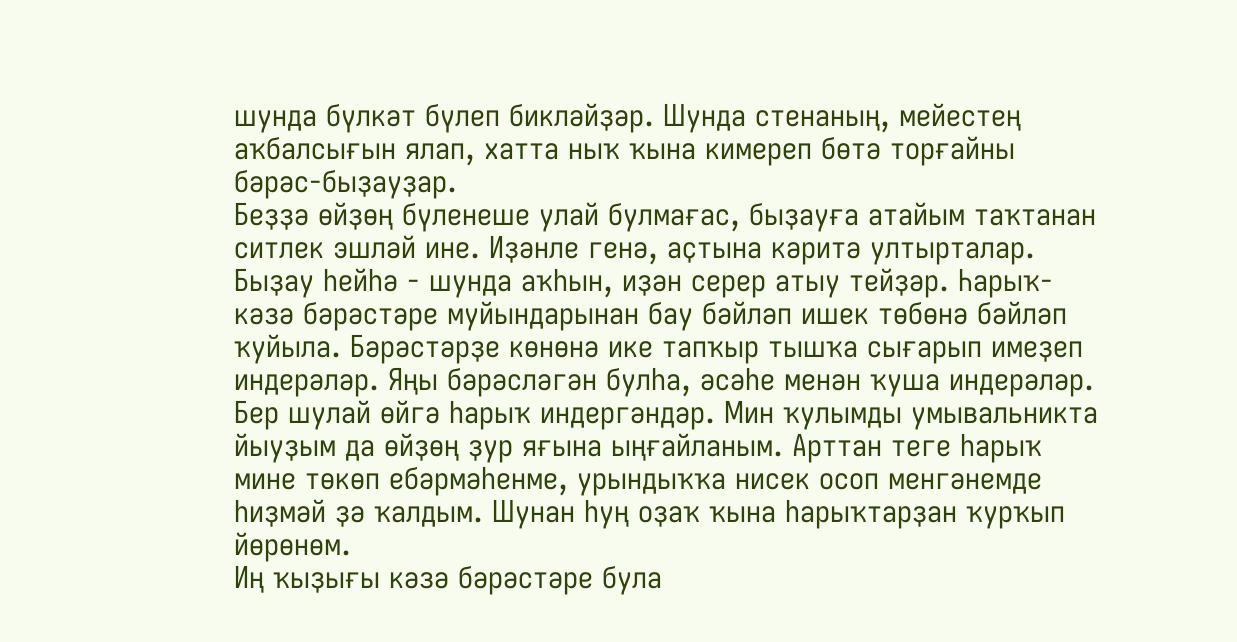шунда бүлкәт бүлеп бикләйҙәр. Шунда стенаның, мейестең аҡбалсығын ялап, хатта ныҡ ҡына кимереп бөтә торғайны бәрәс-быҙауҙар.
Беҙҙә өйҙөң бүленеше улай булмағас, быҙауға атайым таҡтанан ситлек эшләй ине. Иҙәнле генә, аҫтына кәритә ултырталар. Быҙау һейһә - шунда аҡһын, иҙән серер атыу тейҙәр. Һарыҡ-кәзә бәрәстәре муйындарынан бау бәйләп ишек төбөнә бәйләп ҡуйыла. Бәрәстәрҙе көнөнә ике тапҡыр тышҡа сығарып имеҙеп индерәләр. Яңы бәрәсләгән булһа, әсәһе менән ҡуша индерәләр.
Бер шулай өйгә һарыҡ индергәндәр. Мин ҡулымды умывальникта йыуҙым да өйҙөң ҙур яғына ыңғайланым. Арттан теге һарыҡ мине төкөп ебәрмәһенме, урындыҡҡа нисек осоп менгәнемде һиҙмәй ҙә ҡалдым. Шунан һуң оҙаҡ ҡына һарыҡтарҙан ҡурҡып йөрөнөм.
Иң ҡыҙығы кәзә бәрәстәре була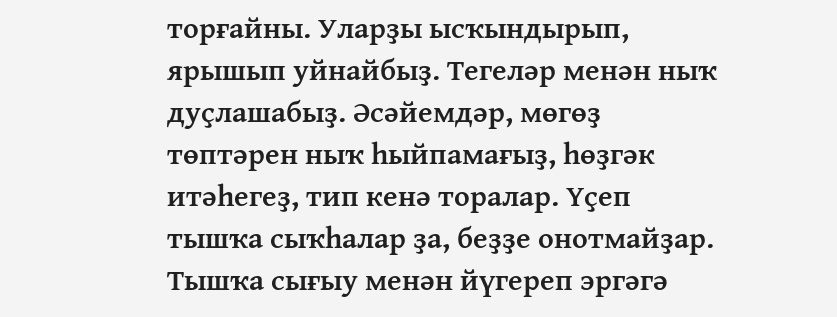торғайны. Уларҙы ысҡындырып, ярышып уйнайбыҙ. Тегеләр менән ныҡ дуҫлашабыҙ. Әсәйемдәр, мөгөҙ төптәрен ныҡ һыйпамағыҙ, һөҙгәк итәһегеҙ, тип кенә торалар. Үҫеп тышҡа сыҡһалар ҙа, беҙҙе онотмайҙар. Тышҡа сығыу менән йүгереп эргәгә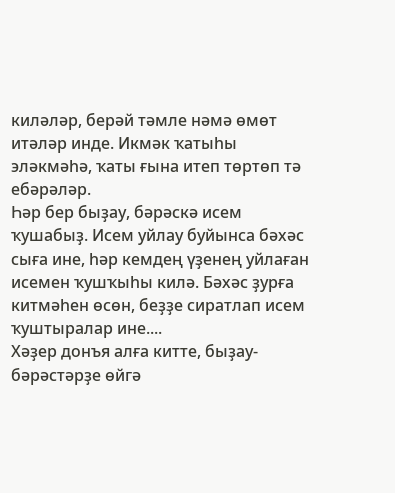киләләр, берәй тәмле нәмә өмөт итәләр инде. Икмәк ҡатыһы эләкмәһә, ҡаты ғына итеп төртөп тә ебәрәләр.
Һәр бер быҙау, бәрәскә исем ҡушабыҙ. Исем уйлау буйынса бәхәс сыға ине, һәр кемдең үҙенең уйлаған исемен ҡушҡыһы килә. Бәхәс ҙурға китмәһен өсөн, беҙҙе сиратлап исем ҡуштыралар ине....
Хәҙер донъя алға китте, быҙау-бәрәстәрҙе өйгә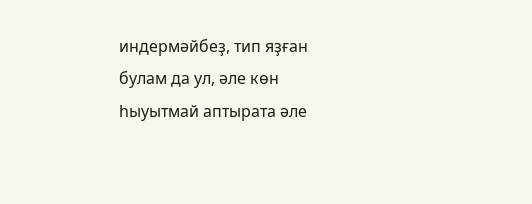индермәйбеҙ, тип яҙған булам да ул, әле көн һыуытмай аптырата әле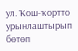ул. Ҡош-ҡортто урынлаштырып бөтөп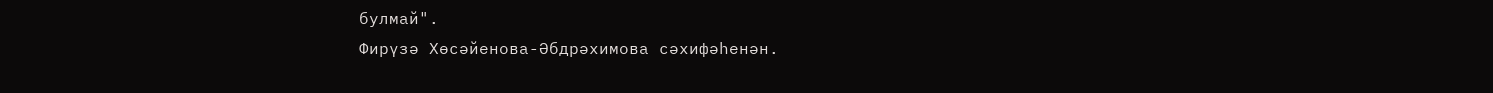булмай".
Фирүзә Хөсәйенова-Әбдрәхимова сәхифәһенән.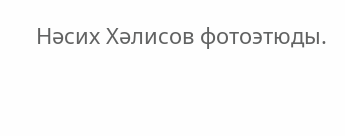Нәсих Хәлисов фотоэтюды.